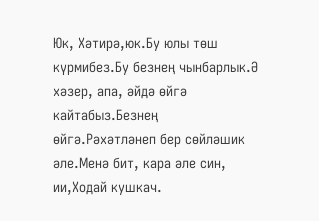Юк, Хәтирә,юк.Бу юлы төш күрмибез.Бу безнең чынбарлык.Ә хәзер, апа, әйдә өйгә кайтабыз.Безнең өйгә.Рәхәтләнеп бер сөйләшик әле.Менә бит, кара әле син, ии,Ходай кушкач.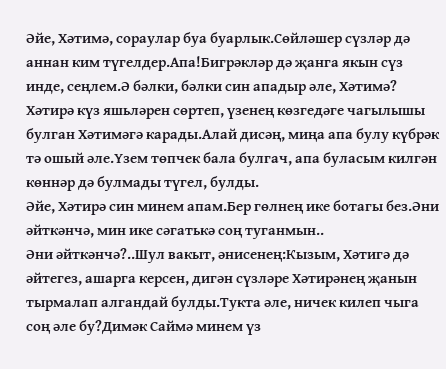Әйе, Хәтимә, сораулар буа буарлык.Сөйләшер сүзләр дә аннан ким түгелдер.Апа!Бигрәкләр дә җанга якын сүз инде, сеңлем.Ә бәлки, бәлки син ападыр әле, Хәтимә?
Хәтирә күз яшьләрен сөртеп, үзенең көзгедәге чагылышы булган Хәтимәгә карады.Алай дисәң, миңа апа булу күбрәк тә ошый әле.Үзем төпчек бала булгач, апа буласым килгән көннәр дә булмады түгел, булды.
Әйе, Хәтирә син минем апам.Бер гөлнең ике ботагы без.Әни әйткәнчә, мин ике сәгатькә соң туганмын..
Әни әйткәнчә?..Шул вакыт, әнисенең:Кызым, Хәтигә дә әйтегез, ашарга керсен, дигән сүзләре Хәтирәнең җанын тырмалап алгандай булды.Тукта әле, ничек килеп чыга соң әле бу?Димәк Саймә минем үз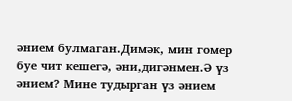әнием булмаган.Димәк, мин гомер буе чит кешегә, әни,дигәнмен.Ә үз әнием? Мине тудырган үз әнием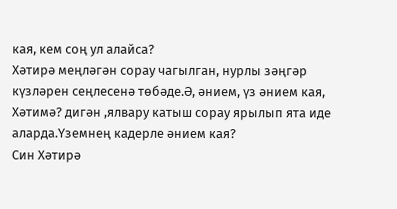кая, кем соң ул алайса?
Хәтирә меңләгән сорау чагылган, нурлы зәңгәр күзләрен сеңлесенә төбәде.Ә, әнием, үз әнием кая, Хәтимә? дигән ,ялвару катыш сорау ярылып ята иде аларда.Үземнең кадерле әнием кая?
Син Хәтирә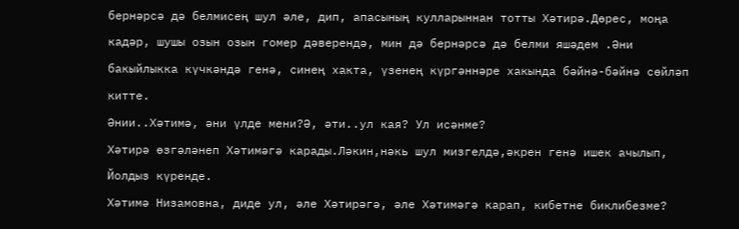бернәрсә дә белмисең шул әле, дип, апасының кулларыннан тотты Хәтирә.Дөрес, моңа кадәр, шушы озын озын гомер дәверендә, мин дә бернәрсә дә белми яшәдем .Әни бакыйлыкка күчкәндә генә, синең хакта, үзенең күргәннәре хакында бәйнә-бәйнә сөйләп китте.
Әнии..Хәтимә, әни үлде мени?Ә, әти..ул кая? Ул исәнме?
Хәтирә өзгәләнеп Хәтимәгә карады.Ләкин,нәкь шул мизгелдә,әкрен генә ишек ачылып, Йолдыз күренде.
Хәтимә Низамовна, диде ул, әле Хәтирәгә, әле Хәтимәгә карап, кибетне биклибезме?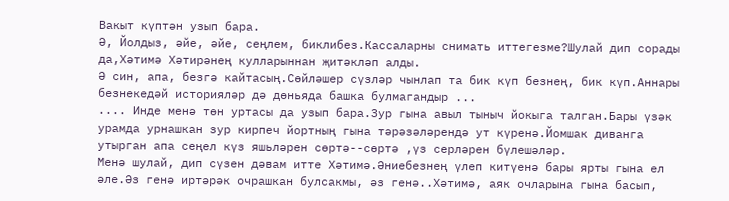Вакыт күптән узып бара.
Ә, Йолдыз, әйе, әйе, сеңлем, биклибез.Кассаларны снимать иттегезме?Шулай дип сорады да,Хәтимә Хәтирәнең кулларыннан җитәкләп алды.
Ә син, апа, безгә кайтасың.Сөйләшер сүзләр чынлап та бик күп безнең, бик күп.Аннары безнекедәй историяләр дә дөньяда башка булмагандыр ...
.... Инде менә төн уртасы да узып бара.Зур гына авыл тыныч йокыга талган.Бары үзәк урамда урнашкан зур кирпеч йортның гына тәрәзәләрендә ут күренә.Йомшак диванга утырган апа сеңел күз яшьләрен сөртә--сөртә ,үз серләрен бүлешәләр.
Менә шулай, дип сүзен дәвам итте Хәтимә.Әниебезнең үлеп китүенә бары ярты гына ел әле.Әз генә иртәрәк очрашкан булсакмы, әз генә..Хәтимә, аяк очларына гына басып,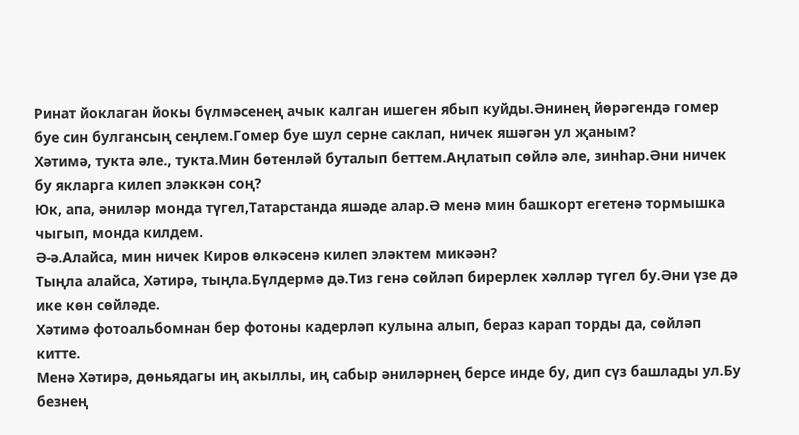Ринат йоклаган йокы бүлмәсенең ачык калган ишеген ябып куйды.Әнинең йөрәгендә гомер буе син булгансың сеңлем.Гомер буе шул серне саклап, ничек яшәгән ул җаным?
Хәтимә, тукта әле., тукта.Мин бөтенләй буталып беттем.Аңлатып сөйлә әле, зинһар.Әни ничек бу якларга килеп эләккән соң?
Юк, апа, әниләр монда түгел,Татарстанда яшәде алар.Ә менә мин башкорт егетенә тормышка чыгып, монда килдем.
Ә-ә.Алайса, мин ничек Киров өлкәсенә килеп эләктем микәән?
Тыңла алайса, Хәтирә, тыңла.Бүлдермә дә.Тиз генә сөйләп бирерлек хәлләр түгел бу.Әни үзе дә ике көн сөйләде.
Хәтимә фотоальбомнан бер фотоны кадерләп кулына алып, бераз карап торды да, сөйләп китте.
Менә Хәтирә, дөньядагы иң акыллы, иң сабыр әниләрнең берсе инде бу, дип сүз башлады ул.Бу безнең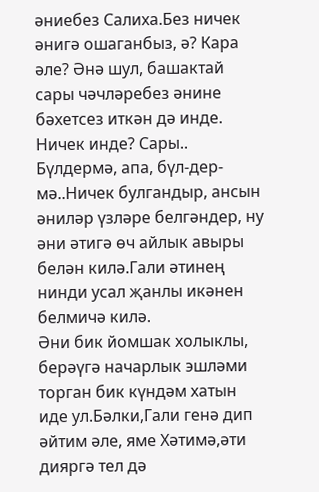әниебез Салиха.Без ничек әнигә ошаганбыз, ә? Кара әле? Әнә шул, башактай сары чәчләребез әнине бәхетсез иткән дә инде.
Ничек инде? Сары..
Бүлдермә, апа, бүл-дер-мә..Ничек булгандыр, ансын әниләр үзләре белгәндер, ну әни әтигә өч айлык авыры белән килә.Гали әтинең нинди усал җанлы икәнен белмичә килә.
Әни бик йомшак холыклы, берәүгә начарлык эшләми торган бик күндәм хатын иде ул.Бәлки,Гали генә дип әйтим әле, яме Хәтимә,әти дияргә тел дә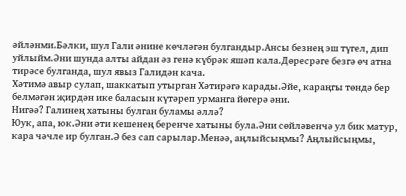әйләнми.Бәлки, шул Гали әнине көчләгән булгандыр.Ансы безнең эш түгел, дип уйлыйм.Әни шунда алты айдан әз генә күбрәк яшәп кала.Дөресрәге безгә өч атна тирәсе булганда, шул явыз Галидән кача.
Хәтимә авыр сулап, шаккатып утырган Хәтирәгә карады.Әйе, караңгы төндә бер белмәгән җирдән ике баласын күтәреп урманга йөгерә әни.
Нигәә? Галинең хатыны булган буламы әллә?
Юук, апа, юк.Әни әти кешенең беренче хатыны була.Әни сөйләвенчә ул бик матур, кара чәчле ир булган.Ә без сап сарылар.Менәә, аңлыйсыңмы? Аңлыйсыңмы,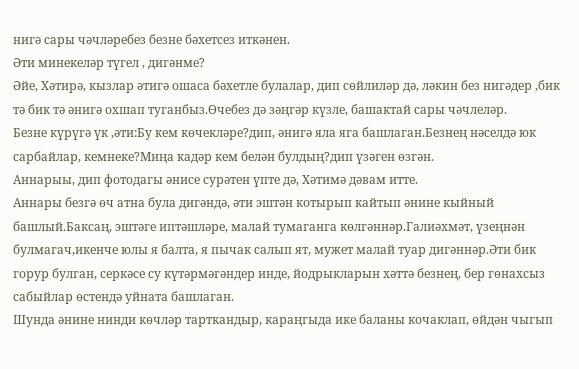нигә сары чәчләребез безне бәхетсез иткәнен.
Әти минекеләр түгел , дигәнме?
Әйе, Хәтирә, кызлар әтигә ошаса бәхетле булалар, дип сөйлиләр дә, ләкин без нигәдер ,бик тә бик тә әнигә охшап туганбыз.Өчебез дә зәңгәр күзле, башактай сары чәчлеләр.
Безне күрүгә үк ,әти:Бу кем көчекләре?дип, әнигә яла яга башлаган.Безнең нәселдә юк сарбайлар, кемнеке?Миңа кадәр кем белән булдың?дип үзәген өзгән.
Аннарыы, дип фотодагы әнисе сурәтен үпте дә, Хәтимә дәвам итте.
Аннары безгә өч атна була дигәндә, әти эштән котырып кайтып әнине кыйный башлый.Баксаң, эштәге иптәшләре, малай тумаганга көлгәннәр.Галиәхмәт, үзеңнән булмагач,икенче юлы я балта, я пычак салып ят, мужет малай туар дигәннәр.Әти бик горур булган, серкәсе су күтәрмәгәндер инде, йодрыкларын хәттә безнең, бер гөнахсыз сабыйлар өстендә уйната башлаган.
Шунда әнине нинди көчләр тарткандыр, караңгыда ике баланы кочаклап, өйдән чыгып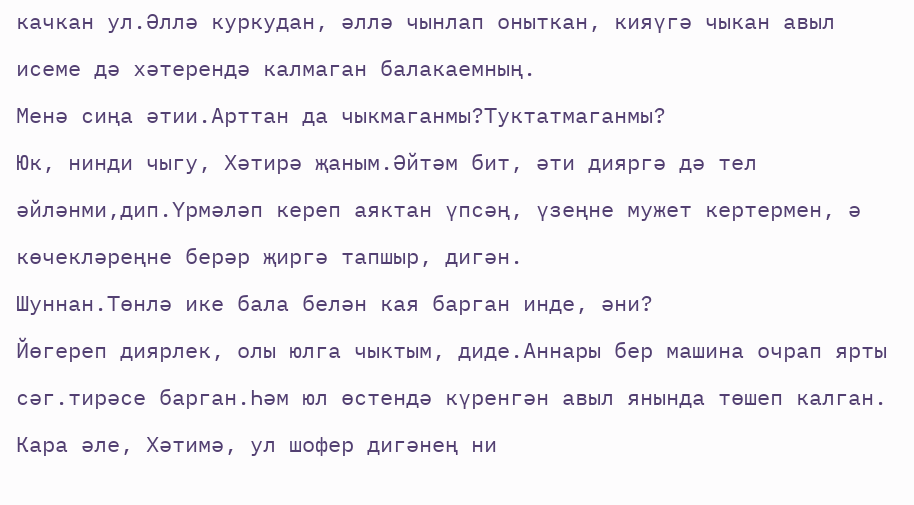качкан ул.Әллә куркудан, әллә чынлап оныткан, кияүгә чыкан авыл исеме дә хәтерендә калмаган балакаемның.
Менә сиңа әтии.Арттан да чыкмаганмы?Туктатмаганмы?
Юк, нинди чыгу, Хәтирә җаным.Әйтәм бит, әти дияргә дә тел әйләнми,дип.Үрмәләп кереп аяктан үпсәң, үзеңне мужет кертермен, ә көчекләреңне берәр җиргә тапшыр, дигән.
Шуннан.Төнлә ике бала белән кая барган инде, әни?
Йөгереп диярлек, олы юлга чыктым, диде.Аннары бер машина очрап ярты сәг.тирәсе барган.Һәм юл өстендә күренгән авыл янында төшеп калган.
Кара әле, Хәтимә, ул шофер дигәнең ни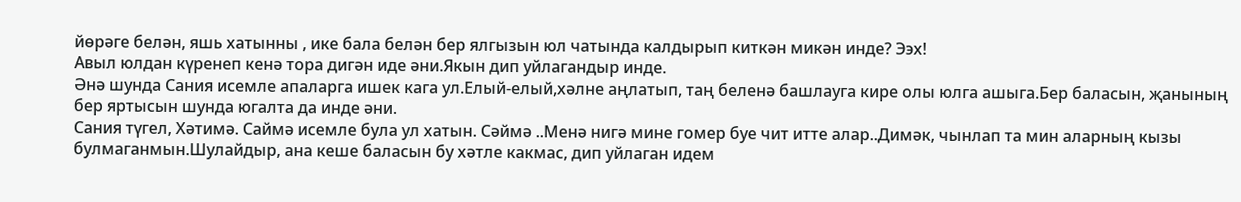йөрәге белән, яшь хатынны , ике бала белән бер ялгызын юл чатында калдырып киткән микән инде? Ээх!
Авыл юлдан күренеп кенә тора дигән иде әни.Якын дип уйлагандыр инде.
Әнә шунда Сания исемле апаларга ишек кага ул.Елый-елый,хәлне аңлатып, таң беленә башлауга кире олы юлга ашыга.Бер баласын, җанының бер яртысын шунда югалта да инде әни.
Сания түгел, Хәтимә. Саймә исемле була ул хатын. Сәймә ..Менә нигә мине гомер буе чит итте алар..Димәк, чынлап та мин аларның кызы булмаганмын.Шулайдыр, ана кеше баласын бу хәтле какмас, дип уйлаган идем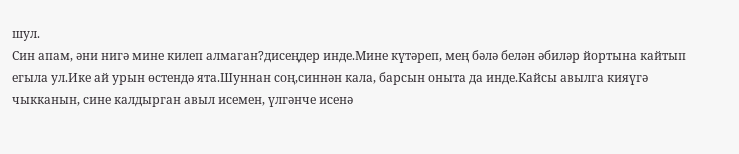шул.
Син апам, әни нигә мине килеп алмаган?дисеңдер инде.Мине күтәреп, мең бәлә белән әбиләр йортына кайтып егыла ул.Ике ай урын өстендә ята.Шуннан соң,синнән кала, барсын оныта да инде.Кайсы авылга кияүгә чыкканын, сине калдырган авыл исемен, үлгәнче исенә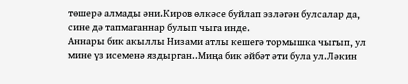төшерә алмады әни.Киров өлкәсе буйлап эзләгән булсалар да, сине дә тапмаганнар булып чыга инде.
Аннары бик акыллы Низами атлы кешегә тормышка чыгып, ул мине үз исеменә яздырган..Миңа бик әйбәт әти була ул.Ләкин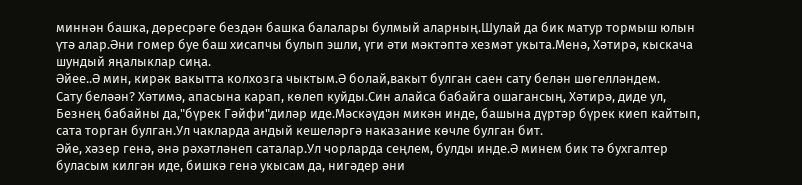миннән башка, дөресрәге бездән башка балалары булмый аларның.Шулай да бик матур тормыш юлын үтә алар.Әни гомер буе баш хисапчы булып эшли, үги әти мәктәптә хезмәт укыта.Менә, Хәтирә, кыскача шундый яңалыклар сиңа.
Әйее..Ә мин, кирәк вакытта колхозга чыктым.Ә болай,вакыт булган саен сату белән шөгелләндем.
Сату беләән? Хәтимә, апасына карап, көлеп куйды.Син алайса бабайга ошагансың, Хәтирә, диде ул, Безнең бабайны да,"бүрек Гәйфи"диләр иде.Мәскәүдән микән инде, башына дүртәр бүрек киеп кайтып, сата торган булган.Ул чакларда андый кешеләргә наказание көчле булган бит.
Әйе, хәзер генә, әнә рәхәтләнеп саталар.Ул чорларда сеңлем, булды инде.Ә минем бик тә бухгалтер буласым килгән иде, бишкә генә укысам да, нигәдер әни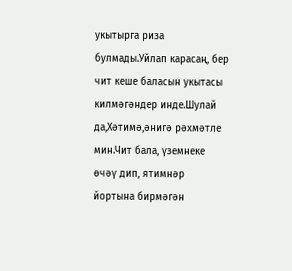укытырга риза булмады.Уйлап карасаң, бер чит кеше баласын укытасы килмәгәндер инде.Шулай да,Хәтимә,әнигә рәхмәтле мин.Чит бала, үземнеке өчәү дип, ятимнәр йортына бирмәгән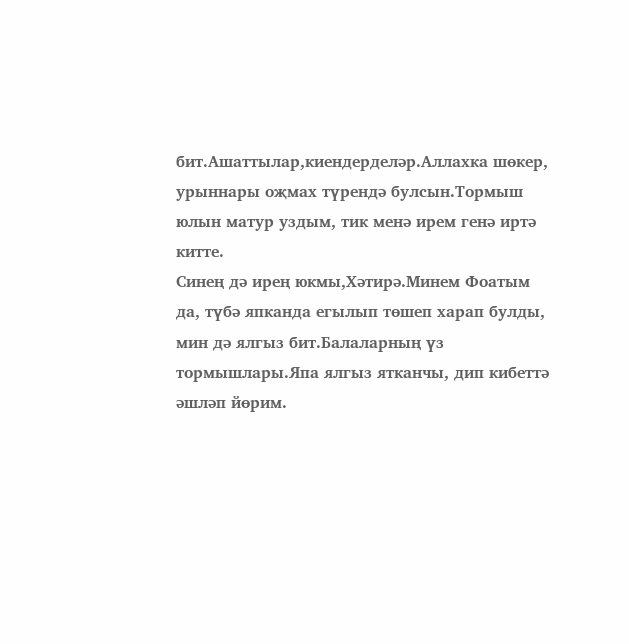бит.Ашаттылар,киендерделәр.Аллахка шөкер, урыннары оҗмах түрендә булсын.Тормыш юлын матур уздым, тик менә ирем генә иртә китте.
Синең дә ирең юкмы,Хәтирә.Минем Фоатым да, түбә япканда егылып төшеп харап булды, мин дә ялгыз бит.Балаларның үз тормышлары.Япа ялгыз ятканчы, дип кибеттә әшләп йөрим.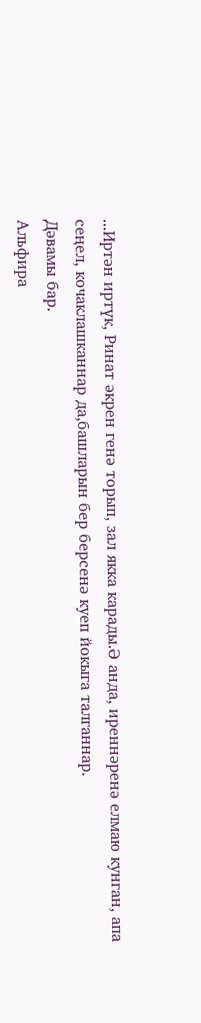...Иртән иртүк, Ринат әкрен генә торып, зал якка карады.Ә анда, иреннәренә елмаю кунган, апа сеңел, кочаклашканнар да,башларын бер берсенә куеп йокыга талганнар.
Дәвамы бар.
Альфира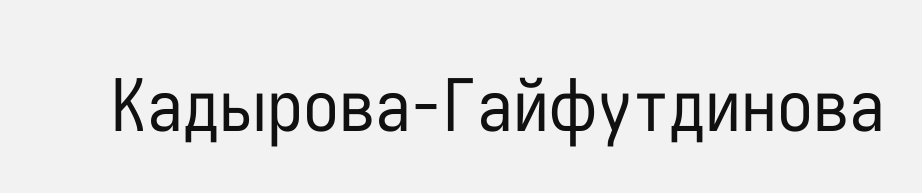Кадырова-Гайфутдинова